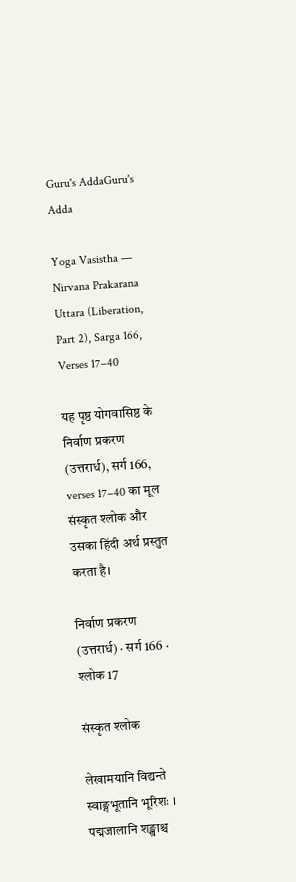Guru's AddaGuru's Adda

Yoga Vasistha — Nirvana Prakarana Uttara (Liberation, Part 2), Sarga 166, Verses 17–40

यह पृष्ठ योगवासिष्ठ के निर्वाण प्रकरण (उत्तरार्ध), सर्ग 166, verses 17–40 का मूल संस्कृत श्लोक और उसका हिंदी अर्थ प्रस्तुत करता है।

निर्वाण प्रकरण (उत्तरार्ध) · सर्ग 166 · श्लोक 17

संस्कृत श्लोक

लेखामयानि विद्यन्ते स्वाङ्गभूतानि भूरिशः । पद्मजालानि शङ्खाश्च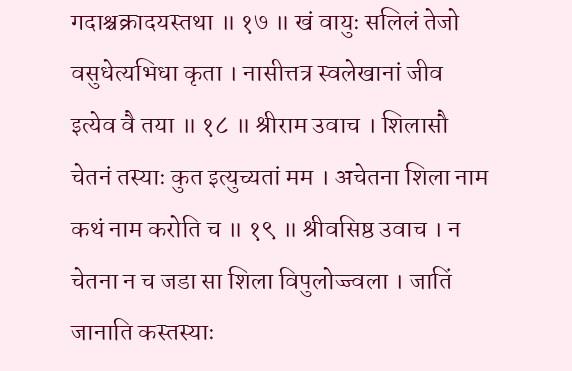गदाश्चक्रादयस्तथा ॥ १७ ॥ खं वायुः सलिलं तेजो वसुधेत्यभिधा कृता । नासीत्तत्र स्वलेखानां जीव इत्येव वै तया ॥ १८ ॥ श्रीराम उवाच । शिलासौ चेतनं तस्याः कुत इत्युच्यतां मम । अचेतना शिला नाम कथं नाम करोति च ॥ १९ ॥ श्रीवसिष्ठ उवाच । न चेतना न च जडा सा शिला विपुलोज्ज्वला । जातिं जानाति कस्तस्याः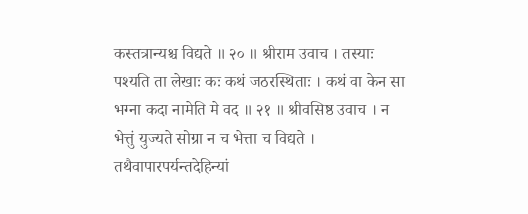कस्तत्रान्यश्च विद्यते ॥ २० ॥ श्रीराम उवाच । तस्याः पश्यति ता लेखाः कः कथं जठरस्थिताः । कथं वा केन सा भग्ना कदा नामेति मे वद ॥ २१ ॥ श्रीवसिष्ठ उवाच । न भेत्तुं युज्यते सोग्रा न च भेत्ता च विद्यते । तथैवापारपर्यन्तदेहिन्यां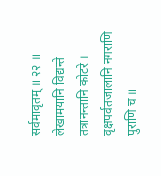सर्वमावृतम् ॥ २२ ॥ लेखामयानि विद्यन्ते तत्रानन्तानि कोटरे । वृक्षपर्वतजालानि नगराणि पुराणि च ॥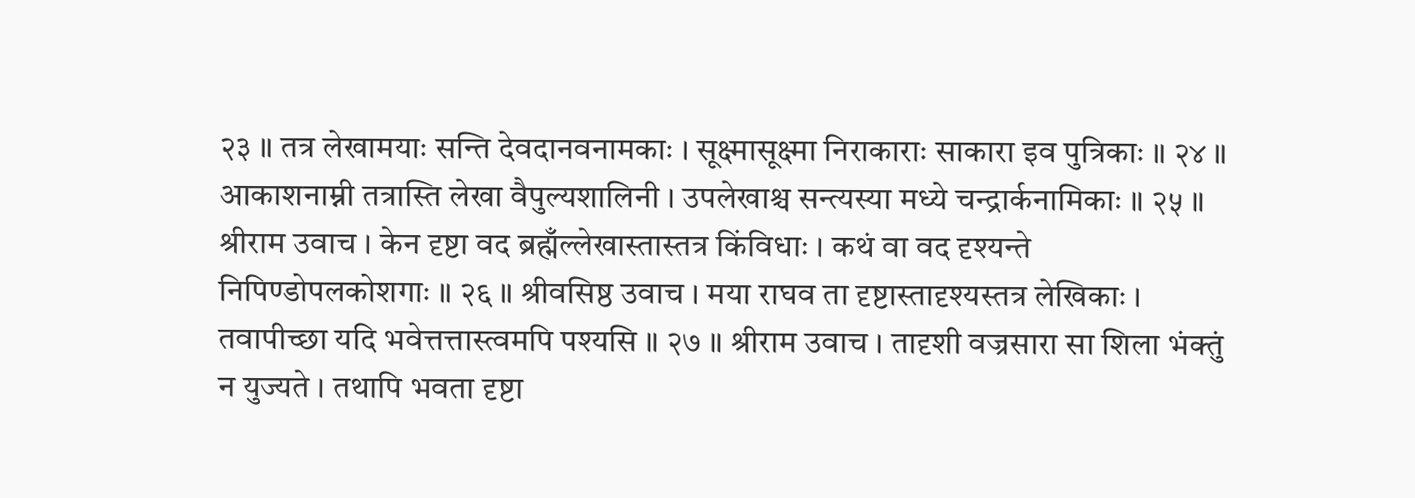२३ ॥ तत्र लेखामयाः सन्ति देवदानवनामकाः । सूक्ष्मासूक्ष्मा निराकाराः साकारा इव पुत्रिकाः ॥ २४ ॥ आकाशनाम्नी तत्रास्ति लेखा वैपुल्यशालिनी । उपलेखाश्च सन्त्यस्या मध्ये चन्द्रार्कनामिकाः ॥ २५ ॥ श्रीराम उवाच । केन दृष्टा वद ब्रह्मँल्लेखास्तास्तत्र किंविधाः । कथं वा वद दृश्यन्ते निपिण्डोपलकोशगाः ॥ २६ ॥ श्रीवसिष्ठ उवाच । मया राघव ता दृष्टास्तादृश्यस्तत्र लेखिकाः । तवापीच्छा यदि भवेत्तत्तास्त्वमपि पश्यसि ॥ २७ ॥ श्रीराम उवाच । तादृशी वज्रसारा सा शिला भंक्तुं न युज्यते । तथापि भवता दृष्टा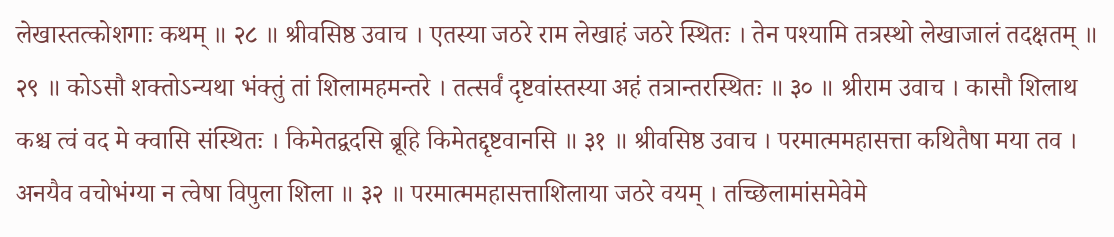लेखास्तत्कोशगाः कथम् ॥ २८ ॥ श्रीवसिष्ठ उवाच । एतस्या जठरे राम लेखाहं जठरे स्थितः । तेन पश्यामि तत्रस्थो लेखाजालं तदक्षतम् ॥ २९ ॥ कोऽसौ शक्तोऽन्यथा भंक्तुं तां शिलामहमन्तरे । तत्सर्वं दृष्टवांस्तस्या अहं तत्रान्तरस्थितः ॥ ३० ॥ श्रीराम उवाच । कासौ शिलाथ कश्च त्वं वद मे क्वासि संस्थितः । किमेतद्वदसि ब्रूहि किमेतद्दृष्टवानसि ॥ ३१ ॥ श्रीवसिष्ठ उवाच । परमात्ममहासत्ता कथितैषा मया तव । अनयैव वचोभंग्या न त्वेषा विपुला शिला ॥ ३२ ॥ परमात्ममहासत्ताशिलाया जठरे वयम् । तच्छिलामांसमेवेमे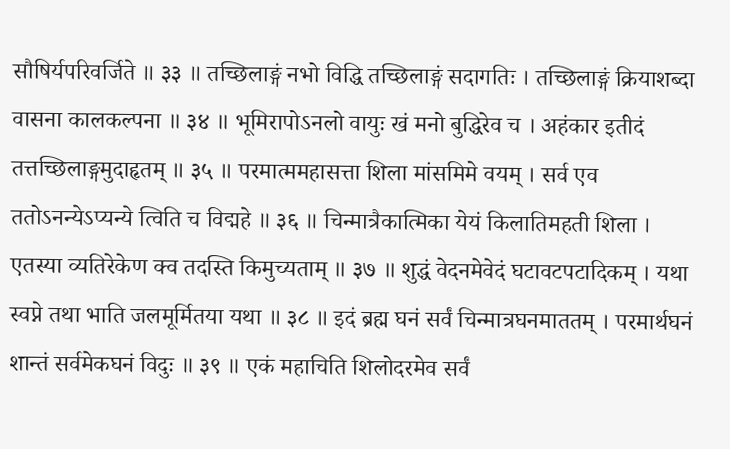सौषिर्यपरिवर्जिते ॥ ३३ ॥ तच्छिलाङ्गं नभो विद्धि तच्छिलाङ्गं सदागतिः । तच्छिलाङ्गं क्रियाशब्दा वासना कालकल्पना ॥ ३४ ॥ भूमिरापोऽनलो वायुः खं मनो बुद्धिरेव च । अहंकार इतीदं तत्तच्छिलाङ्गमुदाहृतम् ॥ ३५ ॥ परमात्ममहासत्ता शिला मांसमिमे वयम् । सर्व एव ततोऽनन्येऽप्यन्ये त्विति च विद्महे ॥ ३६ ॥ चिन्मात्रैकात्मिका येयं किलातिमहती शिला । एतस्या व्यतिरेकेण क्व तदस्ति किमुच्यताम् ॥ ३७ ॥ शुद्धं वेदनमेवेदं घटावटपटादिकम् । यथा स्वप्ने तथा भाति जलमूर्मितया यथा ॥ ३८ ॥ इदं ब्रह्म घनं सर्वं चिन्मात्रघनमाततम् । परमार्थघनं शान्तं सर्वमेकघनं विदुः ॥ ३९ ॥ एकं महाचिति शिलोदरमेव सर्वं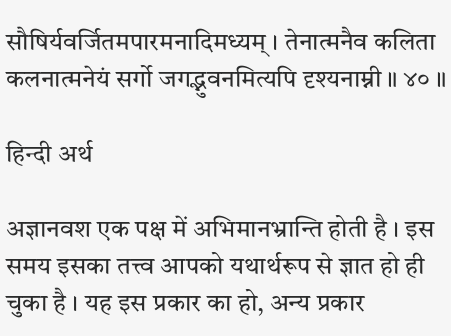सौषिर्यवर्जितमपारमनादिमध्यम् । तेनात्मनैव कलिता कलनात्मनेयं सर्गो जगद्भुवनमित्यपि दृश्यनाम्नी ॥ ४० ॥

हिन्दी अर्थ

अज्ञानवश एक पक्ष में अभिमानभ्रान्ति होती है । इस समय इसका तत्त्व आपको यथार्थरूप से ज्ञात हो ही चुका है । यह इस प्रकार का हो, अन्य प्रकार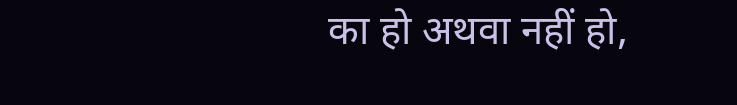का हो अथवा नहीं हो,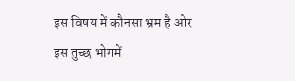इस विषय में कौनसा भ्रम है ओर इस तुच्छ भोगमें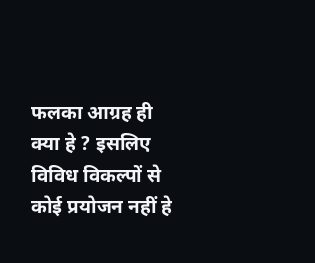फलका आग्रह ही क्या हे ? इसलिए विविध विकल्पों से कोई प्रयोजन नहीं हे